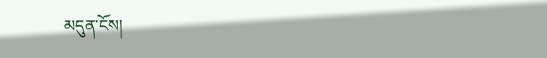མདུན་ངོས།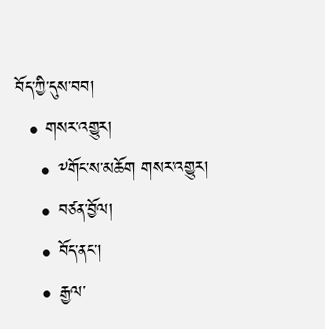བོད་ཀྱི་དུས་བབ།
  • གསར་འགྱུར།
    • ༸གོང་ས་མཆོག གསར་འགྱུར།
    • བཙན་བྱོལ།
    • བོད་ནང་།
    • རྒྱལ་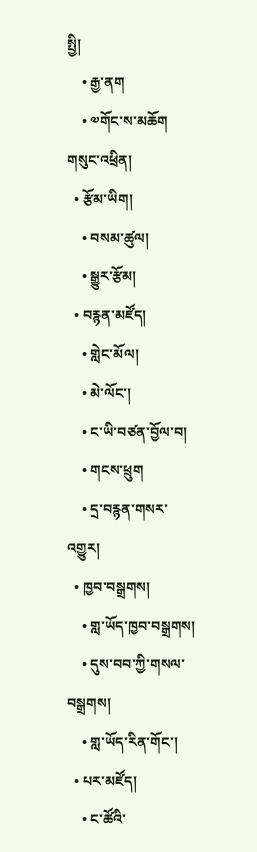སྤྱི།
    • རྒྱ་ནག
    • ༧གོང་ས་མཆོག གསུང་འཕྲིན།
  • རྩོམ་ཡིག།
    • བསམ་ཚུལ།
    • སྒྱུར་རྩོམ།
  • བརྙན་མཛོད།
    • གླེང་མོལ།
    • མེ་ལོང་།
    • ང་ཡི་བཙན་བྱོལ་བ།
    • གངས་ཕྲུག
    • དྲ་བརྙན་གསར་འགྱུར།
  • ཁྱབ་བསྒྲགས།
    • གླ་ཡོད་ཁྱབ་བསྒྲགས།
    • དུས་བབ་ཀྱི་གསལ་བསྒྲགས།
    • གླ་ཡོད་རིན་གོང་།
  • པར་མཛོད།
    • ང་ཚོའི་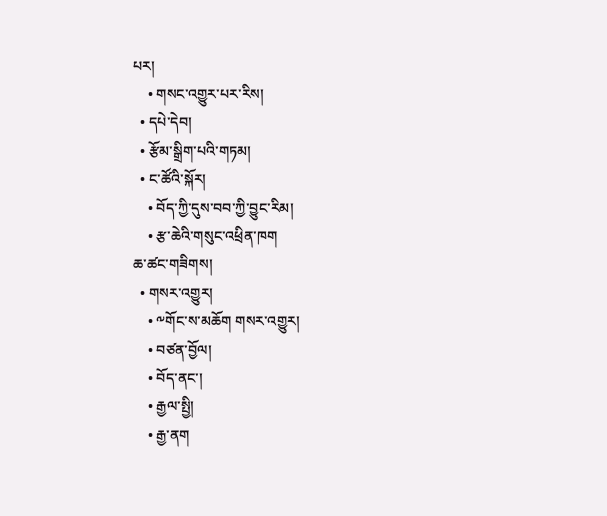པར།
    • གསང་འགྱུར་པར་རིས།
  • དཔེ་དེབ།
  • རྩོམ་སྒྲིག་པའི་གཏམ།
  • ང་ཚོའི་སྐོར།
    • བོད་ཀྱི་དུས་བབ་ཀྱི་བྱུང་རིམ།
    • རྩ་ཆེའི་གསུང་འཕྲིན་ཁག
ཆ་ཚང་གཟིགས།
  • གསར་འགྱུར།
    • ༸གོང་ས་མཆོག གསར་འགྱུར།
    • བཙན་བྱོལ།
    • བོད་ནང་།
    • རྒྱལ་སྤྱི།
    • རྒྱ་ནག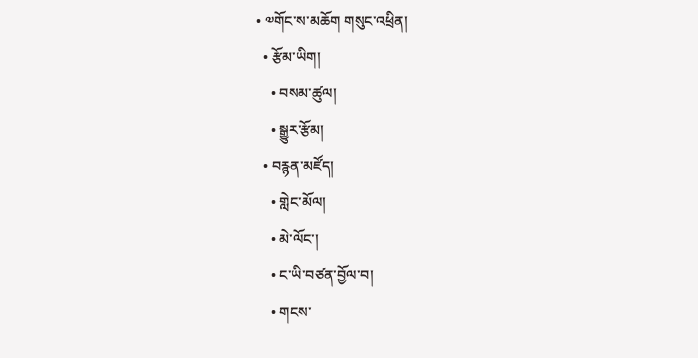• ༧གོང་ས་མཆོག གསུང་འཕྲིན།
  • རྩོམ་ཡིག།
    • བསམ་ཚུལ།
    • སྒྱུར་རྩོམ།
  • བརྙན་མཛོད།
    • གླེང་མོལ།
    • མེ་ལོང་།
    • ང་ཡི་བཙན་བྱོལ་བ།
    • གངས་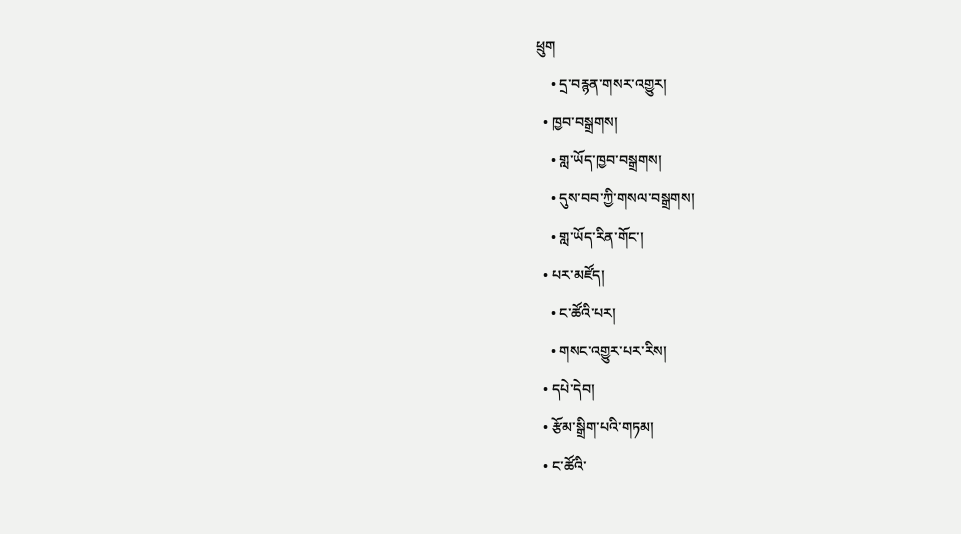ཕྲུག
    • དྲ་བརྙན་གསར་འགྱུར།
  • ཁྱབ་བསྒྲགས།
    • གླ་ཡོད་ཁྱབ་བསྒྲགས།
    • དུས་བབ་ཀྱི་གསལ་བསྒྲགས།
    • གླ་ཡོད་རིན་གོང་།
  • པར་མཛོད།
    • ང་ཚོའི་པར།
    • གསང་འགྱུར་པར་རིས།
  • དཔེ་དེབ།
  • རྩོམ་སྒྲིག་པའི་གཏམ།
  • ང་ཚོའི་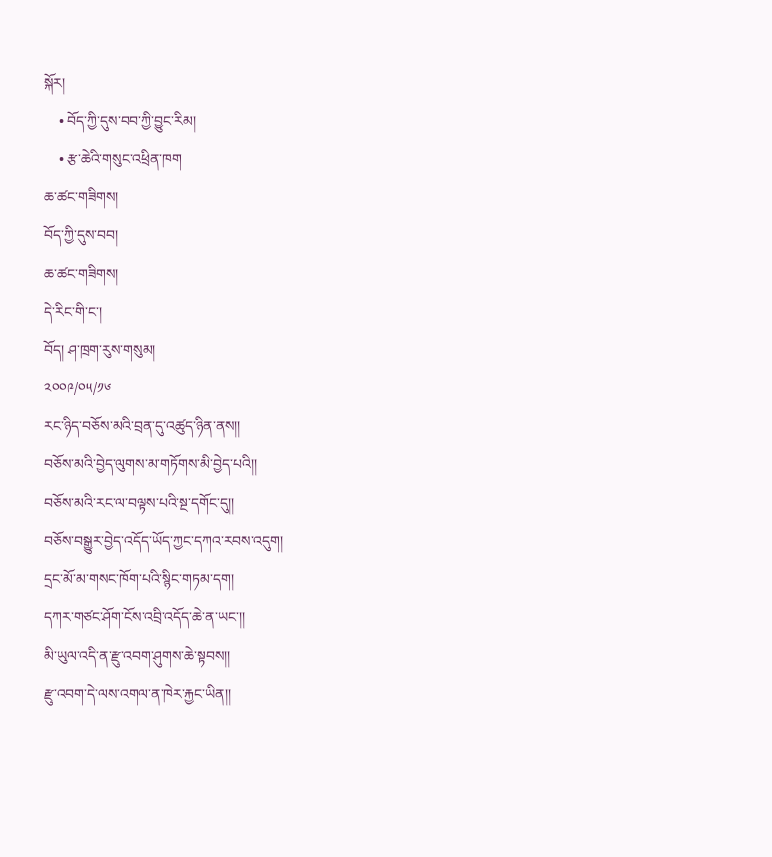སྐོར།
    • བོད་ཀྱི་དུས་བབ་ཀྱི་བྱུང་རིམ།
    • རྩ་ཆེའི་གསུང་འཕྲིན་ཁག
ཆ་ཚང་གཟིགས།
བོད་ཀྱི་དུས་བབ།
ཆ་ཚང་གཟིགས།
དེ་རིང་གི་ང་།
བོད། ཤ་ཁྲག་རུས་གསུམ།
༢༠༠༩/༠༥/༡༦
རང་ཉིད་བཅོས་མའི་བྲན་དུ་འཚུད་ཉིན་ནས།།
བཅོས་མའི་བྱེད་ལུགས་མ་གཏོགས་མི་བྱེད་པའི།།
བཅོས་མའི་རང་ལ་བལྟས་པའི་སྔ་དགོང་དུ།།
བཅོས་བསྒྱུར་བྱེད་འདོད་ཡོད་ཀྱང་དཀའ་རབས་འདུག།
དྲང་མོ་མ་གསང་ཁོག་པའི་སྙིང་གཏམ་དག།
དཀར་གཙང་ཤོག་ངོས་འབྲི་འདོད་ཆེ་ན་ཡང་།།
མི་ཡུལ་འདི་ན་རྫུ་འབག་ཤུགས་ཆེ་སྟབས།།
རྫུ་འབག་དེ་ལས་འགལ་ན་ཁེར་རྐྱང་ཡིན།།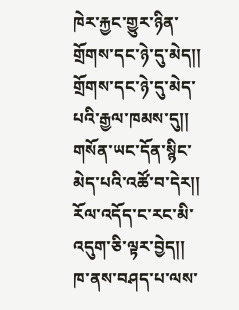ཁེར་རྐྱང་གྱུར་ཉིན་གྲོགས་དང་ཉེ་དུ་མེད།།
གྲོགས་དང་ཉེ་དུ་མེད་པའི་རྒྱལ་ཁམས་དུ།།
གསོན་ཡང་དོན་སྙིང་མེད་པའི་འཚོ་བ་དེར།།
རོལ་འདོད་ང་རང་མི་འདུག་ཅི་ལྟར་བྱེད།།
ཁ་ནས་བཤད་པ་ལས་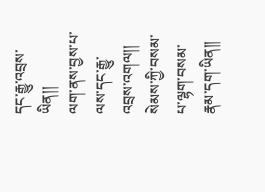དང་རྒྱུ་འབྲས་ཡིན།།
ལག་ནས་བྱས་པ་ལས་དང་རྒྱུ་འབྲས་འགལ།།
སེམས་ཀྱི་བསམ་པ་ལྷག་བསམ་རྣམ་དག་ཡིན།།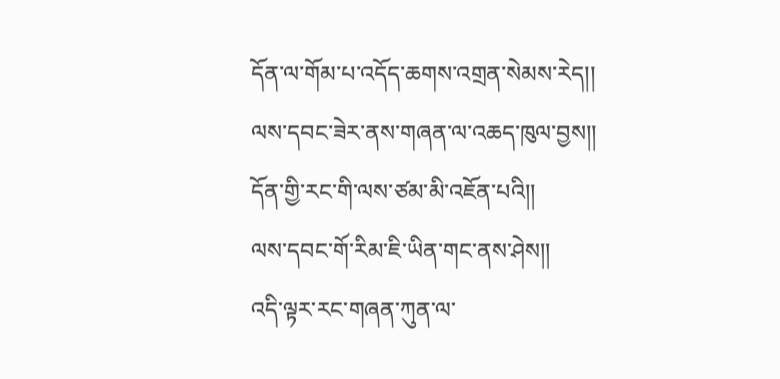དོན་ལ་གོམ་པ་འདོད་ཆགས་འགྲན་སེམས་རེད།།
ལས་དབང་ཟེར་ནས་གཞན་ལ་འཆད་ཁུལ་བྱས།།
དོན་གྱི་རང་གི་ལས་ཙམ་མི་འཇོན་པའི།།
ལས་དབང་གོ་རིམ་ཇི་ཡིན་གང་ནས་ཤེས།།
འདི་ལྟར་རང་གཞན་ཀུན་ལ་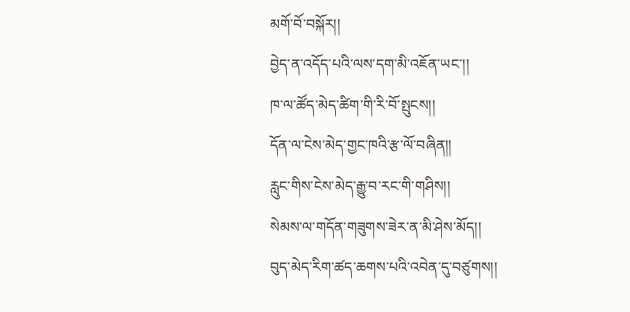མགོ་བོ་བསྐོར།།
བྱེད་ན་འདོད་པའི་ལས་དག་མི་འཇོན་ཡང་།།
ཁ་ལ་ཚོད་མེད་ཚིག་གི་རི་བོ་སྤུངས།།
དོན་ལ་ངེས་མེད་གྱང་ཁའི་རྩ་ལོ་བཞིན།།
རླུང་གིས་ངེས་མེད་རྒྱུ་བ་རང་གི་གཤིས།།
སེམས་ལ་གདོན་གཟུགས་ཟེར་ན་མི་ཤེས་མོད།།
བུད་མེད་རིག་ཚད་ཆགས་པའི་འབེན་དུ་བཙུགས།།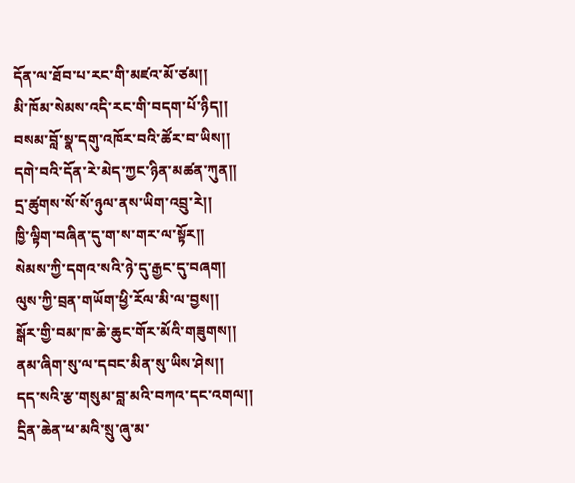དོན་ལ་ཐོབ་པ་རང་གི་མཛའ་མོ་ཙམ།།
མི་ཁོམ་སེམས་འདི་རང་གི་བདག་པོ་ཉིད།།
བསམ་བློ་སྣ་དགུ་འཁོར་བའི་ཚོར་བ་ཡིས།།
དགེ་བའི་དོན་རེ་མེད་ཀྱང་ཉིན་མཚན་ཀུན།།
དྲ་ཚུགས་སོ་སོ་ཉུལ་ནས་ཡིག་འབྲུ་རེ།།
ཁྱི་ལྟིག་བཞིན་དུ་ག་ས་གར་ལ་སྟོར།།
སེམས་ཀྱི་དགའ་སའི་ཉེ་དུ་རྒྱང་དུ་བཞག།
ལུས་ཀྱི་བྲན་གཡོག་ཕྱི་རོལ་མི་ལ་བྱས།།
སྒོར་གྱི་བམ་ཁ་ཆེ་ཆུང་གོར་མོའི་གཟུགས།།
ནམ་ཞིག་སུ་ལ་དབང་མིན་སུ་ཡིས་ཤེས།།
དད་སའི་རྩ་གསུམ་བླ་མའི་བཀའ་དང་འགལ།།
དྲིན་ཆེན་ཕ་མའི་སྲུ་ཞུ་མ་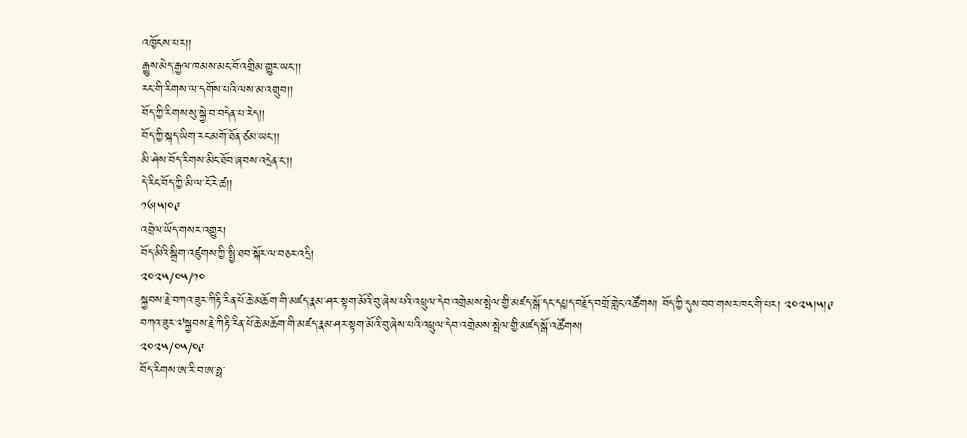འཁྱོངས་པར།།
རྒྱུས་མེད་རྒྱལ་ཁམས་མང་བོ་འགྲིམ་གྱུར་ཡང་།།
རང་གི་རིགས་ལ་དགོས་པའི་ལས་མ་འགྲུབ།།
བོད་ཀྱི་རིགས་སུ་སྐྱེ་བ་བདེན་པ་རེད།།
བོད་ཀྱི་སྐད་ཡིག་རང་མགོ་ཐོན་ཙམ་ཡང་།།
མི་ཤེས་བོད་རིགས་མིང་ཐོབ་ཞབས་འདྲེན་ང་།།
དེ་རིང་བོད་ཀྱི་མི་ལ་ངོ་རེ་ཚ།།
༡༦།༥།༠༩
འབྲེལ་ཡོད་གསར་འགྱུར།
བོད་མིའི་སྒྲིག་འཛུགས་ཀྱི་སྤྱི་ཐབ་སྐོར་ལ་བཅར་འདྲི།
༢༠༢༥/༠༥/༡༠
སྐྱབས་རྗེ་བཀའ་ཟུར་ཀིརྟི་རིན་པོ་ཆེ་མཆོག་གི་མཛད་རྣམ་ཤར་སྟག་མོའི་བུ་ཞེས་པའི་འཕྲུལ་དེབ་འགྲེམས་སྤེལ་གྱི་མཛད་སྒོ་དང་དཔྱད་བརྗོད་བགྲོ་གླེང་འཚོགས། བོད་ཀྱི་དུས་བབ་གསར་ཁང་གི་པར། ༢༠༢༥།༥།༩
བཀའ་ཟུར་༧སྐྱབས་རྗེ་ཀིརྟི་རིན་པོ་ཆེ་མཆོག་གི་མཛད་རྣམ་ཤར་སྟག་མོའི་བུ་ཞེས་པའི་འཕྲུལ་དེབ་འགྲེམས་སྤེལ་གྱི་མཛད་སྒོ་འཚོགས།
༢༠༢༥/༠༥/༠༩
བོད་རིགས་ཨ་རི་བ་ཨ་ཧྥ་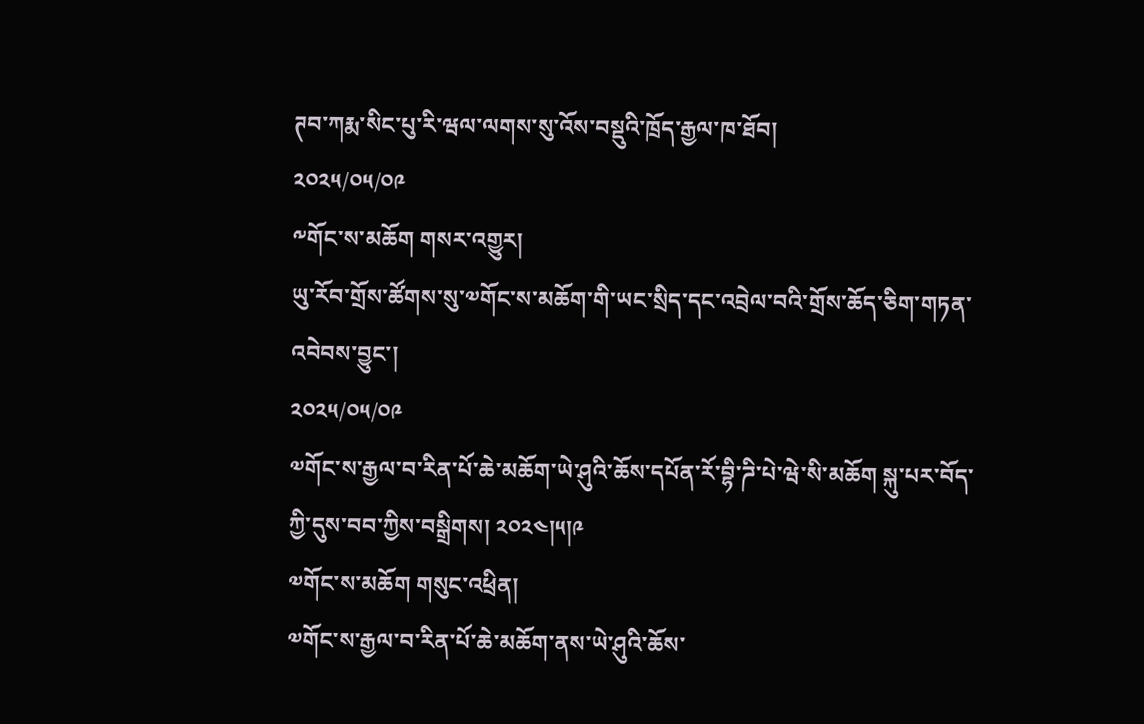ཊབ་ཀརྨ་སིང་པུ་རི་ཝལ་ལགས་སུ་འོས་བསྡུའི་ཁྲོད་རྒྱལ་ཁ་ཐོབ།
༢༠༢༥/༠༥/༠༩
༸གོང་ས་མཆོག གསར་འགྱུར།
ཡུ་རོབ་གྲོས་ཚོགས་སུ་༧གོང་ས་མཆོག་གི་ཡང་སྲིད་དང་འབྲེལ་བའི་གྲོས་ཆོད་ཅིག་གཏན་འབེབས་བྱུང་།
༢༠༢༥/༠༥/༠༩
༧གོང་ས་རྒྱལ་བ་རིན་པོ་ཆེ་མཆོག་ཡེ་ཤུའི་ཆོས་དཔོན་རོ་བྷི་ཌི་པེ་ཝེ་སི་མཆོག སྐུ་པར་བོད་ཀྱི་དུས་བབ་ཀྱིས་བསྒྲིགས། ༢༠༢༤།༥།༩
༧གོང་ས་མཆོག གསུང་འཕྲིན།
༧གོང་ས་རྒྱལ་བ་རིན་པོ་ཆེ་མཆོག་ནས་ཡེ་ཤུའི་ཆོས་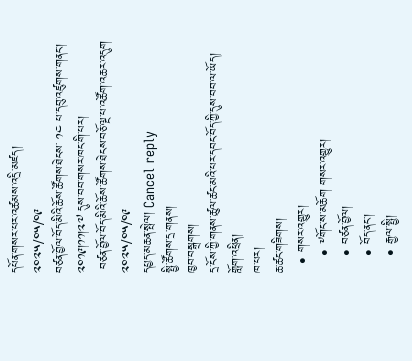དཔོན་གསར་པར་འཚམས་འདྲི་མཛད།
༢༠༢༥/༠༥/༠༩
བཙན་བྱོལ་བོད་མིའི་ཆོས་ཚོགས་ཐེངས་ ༡༤ པ་དབུ་འཛུགས་གནང་། ༢༠༡༩།༡༡།༢༧ དུས་བབ་གསར་ཁང་གི་པར།
 བཙན་བྱོལ་བོད་མིའི་ཆོས་ཚོགས་ཐེངས་བཅོ་ལྔ་པ་འཚོག་འཆར་འདུག
༢༠༢༥/༠༥/༠༩
དཔྱད་མཆན་སྤེལ། Cancel reply
སྤྱི་ཚོགས་དྲ་གནས།
ཁྱབ་བསྒྲགས།
དྲ་ངོས་ཀྱི་གནས་ཚུལ་ཚང་མའི་པར་དབང་བོད་ཀྱི་དུས་བབ་ལ་ཡོད།
གློག་འཕྲིན།
ཁ་པར།
ཆ་ཚང་གཟིགས།
  • གསར་འགྱུར།
    • ༸གོང་ས་མཆོག གསར་འགྱུར།
    • བཙན་བྱོལ།
    • བོད་ནང་།
    • རྒྱལ་སྤྱི།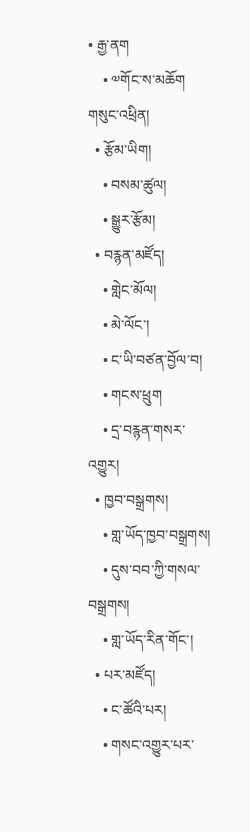• རྒྱ་ནག
    • ༧གོང་ས་མཆོག གསུང་འཕྲིན།
  • རྩོམ་ཡིག།
    • བསམ་ཚུལ།
    • སྒྱུར་རྩོམ།
  • བརྙན་མཛོད།
    • གླེང་མོལ།
    • མེ་ལོང་།
    • ང་ཡི་བཙན་བྱོལ་བ།
    • གངས་ཕྲུག
    • དྲ་བརྙན་གསར་འགྱུར།
  • ཁྱབ་བསྒྲགས།
    • གླ་ཡོད་ཁྱབ་བསྒྲགས།
    • དུས་བབ་ཀྱི་གསལ་བསྒྲགས།
    • གླ་ཡོད་རིན་གོང་།
  • པར་མཛོད།
    • ང་ཚོའི་པར།
    • གསང་འགྱུར་པར་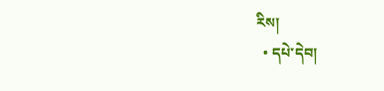རིས།
  • དཔེ་དེབ།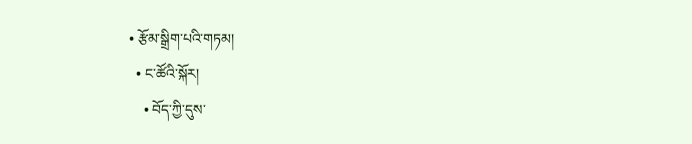• རྩོམ་སྒྲིག་པའི་གཏམ།
  • ང་ཚོའི་སྐོར།
    • བོད་ཀྱི་དུས་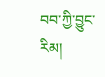བབ་ཀྱི་བྱུང་རིམ།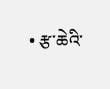• རྩ་ཆེའི་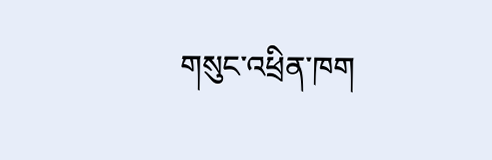གསུང་འཕྲིན་ཁག